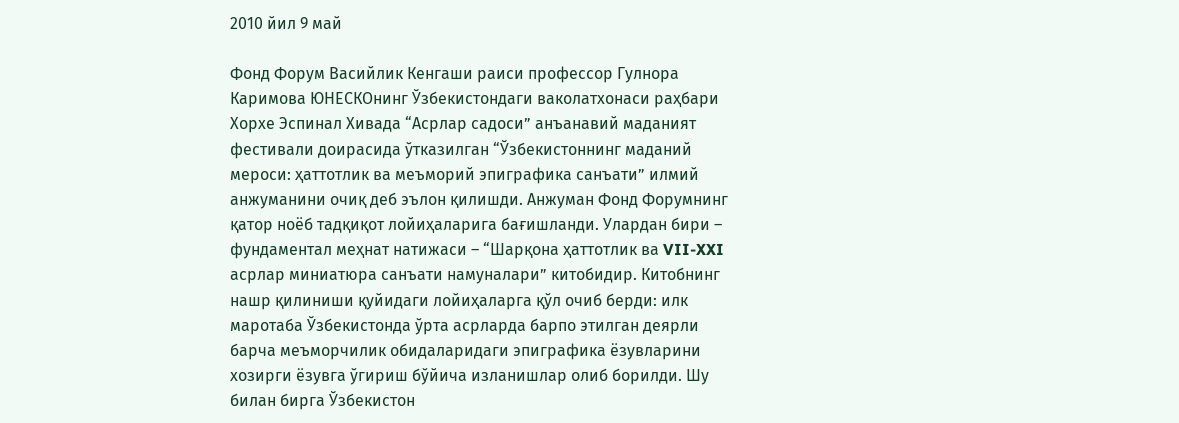2010 йил 9 май

Фонд Форум Васийлик Кенгаши раиси профессор Гулнора Каримова ЮНЕСКОнинг Ўзбекистондаги ваколатхонаси раҳбари Хорхе Эспинал Хивада “Асрлар садоси” анъанавий маданият фестивали доирасида ўтказилган “Ўзбекистоннинг маданий мероси: ҳаттотлик ва меъморий эпиграфика санъати” илмий анжуманини очиқ деб эълон қилишди. Анжуман Фонд Форумнинг қатор ноёб тадқиқот лойиҳаларига бағишланди. Улардан бири – фундаментал меҳнат натижаси – “Шарқона ҳаттотлик ва VII-XXI асрлар миниатюра санъати намуналари” китобидир. Китобнинг нашр қилиниши қуйидаги лойиҳаларга қўл очиб берди: илк маротаба Ўзбекистонда ўрта асрларда барпо этилган деярли барча меъморчилик обидаларидаги эпиграфика ёзувларини хозирги ёзувга ўгириш бўйича изланишлар олиб борилди. Шу билан бирга Ўзбекистон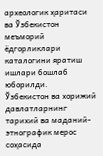археологик ҳаритаси ва Ўзбекистон меъморий ёдгорликлари каталогини яратиш ишлари бошлаб юборилди.
Ўзбекистон ва хорижий давлатларнинг тарихий ва маданий-этнографик мерос соҳасида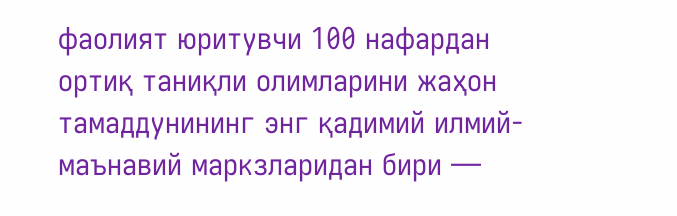фаолият юритувчи 100 нафардан ортиқ таниқли олимларини жаҳон тамаддунининг энг қадимий илмий-маънавий маркзларидан бири —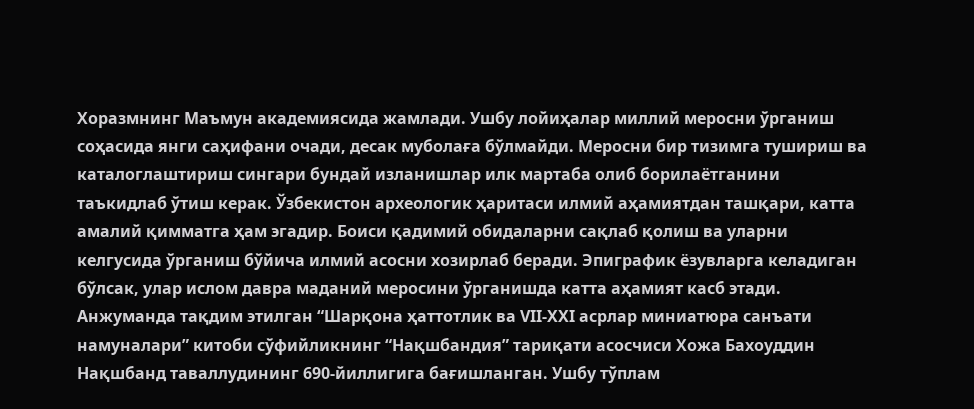Хоразмнинг Маъмун академиясида жамлади. Ушбу лойиҳалар миллий меросни ўрганиш соҳасида янги саҳифани очади, десак муболаға бўлмайди. Меросни бир тизимга тушириш ва каталоглаштириш сингари бундай изланишлар илк мартаба олиб борилаётганини таъкидлаб ўтиш керак. Ўзбекистон археологик ҳаритаси илмий аҳамиятдан ташқари, катта амалий қимматга ҳам эгадир. Боиси қадимий обидаларни сақлаб қолиш ва уларни келгусида ўрганиш бўйича илмий асосни хозирлаб беради. Эпиграфик ёзувларга келадиган бўлсак, улар ислом давра маданий меросини ўрганишда катта аҳамият касб этади.
Анжуманда тақдим этилган “Шарқона ҳаттотлик ва VII-XXI асрлар миниатюра санъати намуналари” китоби сўфийликнинг “Нақшбандия” тариқати асосчиси Хожа Бахоуддин Нақшбанд таваллудининг 690-йиллигига бағишланган. Ушбу тўплам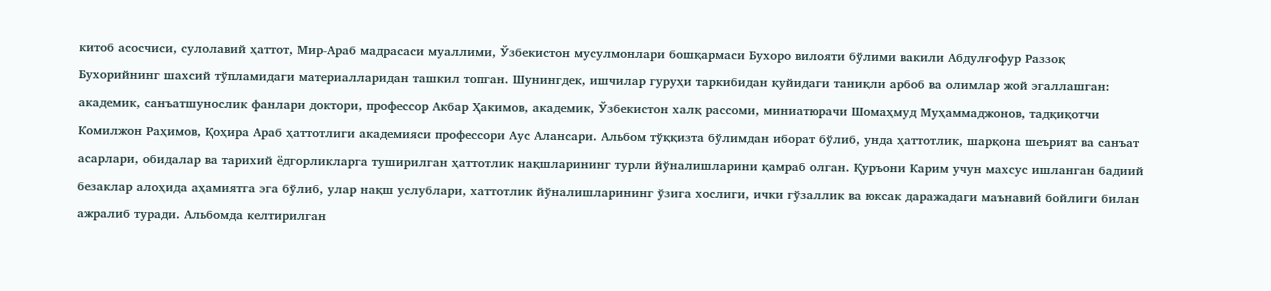китоб асосчиси, сулолавий ҳаттот, Мир-Араб мадрасаси муаллими, Ўзбекистон мусулмонлари бошқармаси Бухоро вилояти бўлими вакили Абдулғофур Раззоқ Бухорийнинг шахсий тўпламидаги материалларидан ташкил топган. Шунингдек, ишчилар гуруҳи таркибидан қуйидаги таниқли арбоб ва олимлар жой эгаллашган: академик, санъатшунослик фанлари доктори, профессор Акбар Ҳакимов, академик, Ўзбекистон халқ рассоми, миниатюрачи Шомаҳмуд Муҳаммаджонов, тадқиқотчи Комилжон Раҳимов, Қоҳира Араб ҳаттотлиги академияси профессори Аус Алансари. Альбом тўққизта бўлимдан иборат бўлиб, унда ҳаттотлик, шарқона шеърият ва санъат асарлари, обидалар ва тарихий ёдгорликларга туширилган ҳаттотлик нақшларининг турли йўналишларини қамраб олган. Қуръони Карим учун махсус ишланган бадиий безаклар алоҳида аҳамиятга эга бўлиб, улар нақш услублари, хаттотлик йўналишларининг ўзига хослиги, ички гўзаллик ва юксак даражадаги маънавий бойлиги билан ажралиб туради. Альбомда келтирилган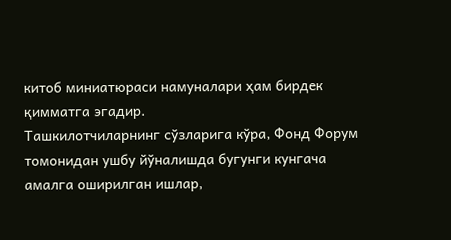китоб миниатюраси намуналари ҳам бирдек қимматга эгадир.
Ташкилотчиларнинг сўзларига кўра, Фонд Форум томонидан ушбу йўналишда бугунги кунгача амалга оширилган ишлар,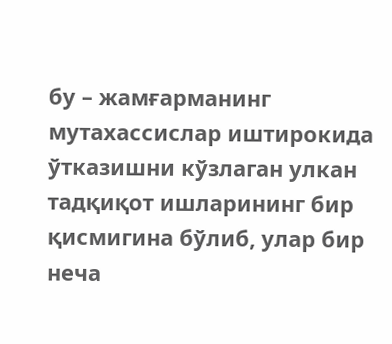бу – жамғарманинг мутахассислар иштирокида ўтказишни кўзлаган улкан тадқиқот ишларининг бир қисмигина бўлиб, улар бир неча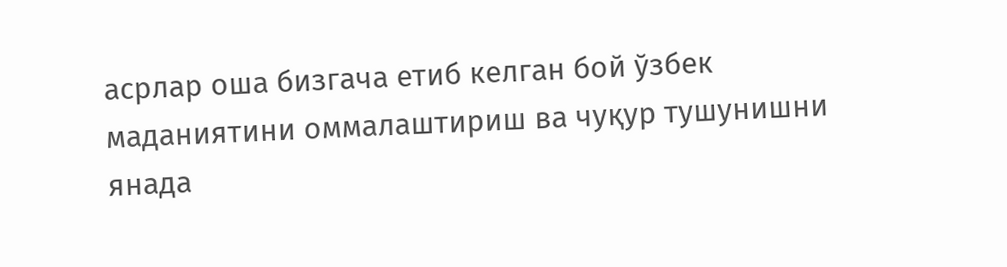асрлар оша бизгача етиб келган бой ўзбек маданиятини оммалаштириш ва чуқур тушунишни янада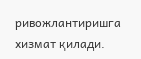ривожлантиришга хизмат қилади.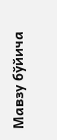Мавзу бўйича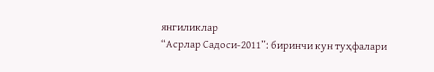янгиликлар
“Асрлар Садоси-2011”: биринчи кун туҳфалари